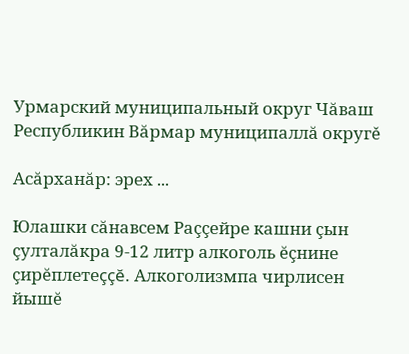Урмарский муниципальный округ Чăваш Республикин Вăрмар муниципаллă округě

Асăрханăр: эрех ...

Юлашки сăнавсем Раççейре кашни çын çулталăкра 9-12 литр алкоголь ĕçнине çирĕплетеççĕ. Алкоголизмпа чирлисен йышĕ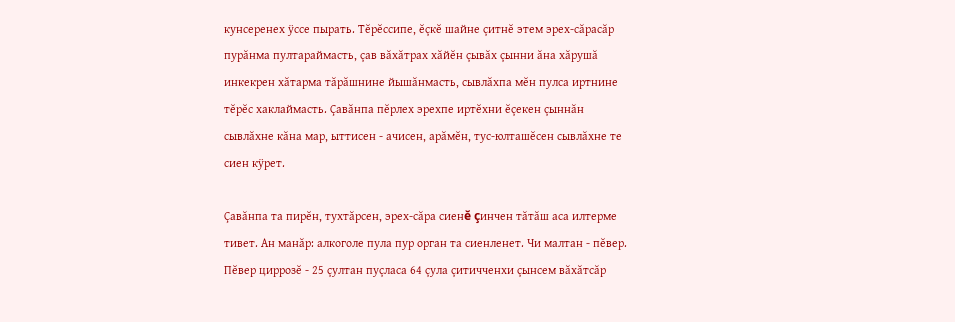кунсеренех ÿссе пырать. Тĕрĕссипе, ĕçкĕ шайне çитнĕ этем эрех-сăрасăр пурăнма пултараймасть, çав вăхăтрах хăйĕн çывăх çынни ăна хăрушă инкекрен хăтарма тăрăшнине йышăнмасть, сывлăхпа мĕн пулса иртнине тĕрĕс хаклаймасть. Çавăнпа пĕрлех эрехпе иртĕхни ĕçекен çыннăн сывлăхне кăна мар, ыттисен - ачисен, арăмĕн, тус-юлташĕсен сывлăхне те сиен кÿрет.

Çавăнпа та пирĕн, тухтăрсен, эрех-сăра сиенĕ çинчен тăтăш аса илтерме тивет. Ан манăр: алкоголе пула пур орган та сиенленет. Чи малтан - пĕвер. Пĕвер циррозĕ - 25 çултан пуçласа 64 çула çитичченхи çынсем вăхăтсăр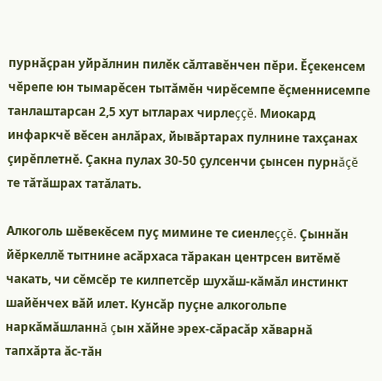пурнăçран уйрăлнин пилĕк сăлтавĕнчен пĕри. Ĕçекенсем чĕрепе юн тымарĕсен тытăмĕн чирĕсемпе ĕçменнисемпе танлаштарсан 2,5 хут ытларах чирлеççĕ. Миокард инфаркчĕ вĕсен анлăрах, йывăртарах пулнине тахçанах çирĕплетнĕ. Çакна пулах 30-50 çулсенчи çынсен пурнăçĕ те тăтăшрах татăлать.

Алкоголь шĕвекĕсем пуç мимине те сиенлеççĕ. Çыннăн йĕркеллĕ тытнине асăрхаса тăракан центрсен витĕмĕ чакать, чи сĕмсĕр те килпетсĕр шухăш-кăмăл инстинкт шайĕнчех вăй илет. Кунсăр пуçне алкогольпе наркăмăшланнă çын хăйне эрех-сăрасăр хăварнă тапхăрта ăс-тăн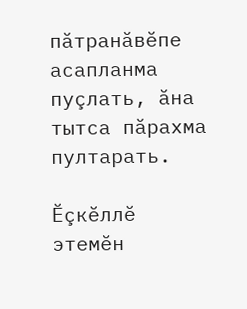пăтранăвĕпе асапланма пуçлать, ăна тытса пăрахма пултарать.

Ĕçкĕллĕ этемĕн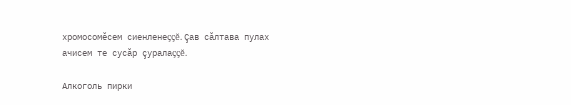хромосомĕсем сиенленеççĕ. Çав сăлтава пулах ачисем те сусăр çуралаççĕ.

Алкоголь пирки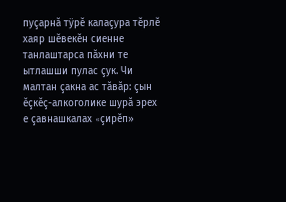пуçарнă тÿрĕ калаçура тĕрлĕ хаяр шĕвекĕн сиенне танлаштарса пăхни те ытлашши пулас çук. Чи малтан çакна ас тăвăр: çын ĕçкĕç-алкоголике шурă эрех е çавнашкалах «çирĕп»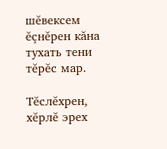шĕвексем ĕçнĕрен кăна тухать тени тĕрĕс мар.

Тĕслĕхрен, хĕрлĕ эрех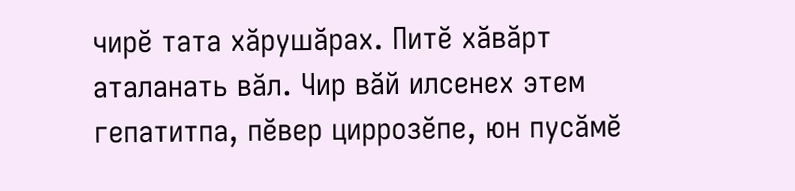чирĕ тата хăрушăрах. Питĕ хăвăрт аталанать вăл. Чир вăй илсенех этем гепатитпа, пĕвер циррозĕпе, юн пусăмĕ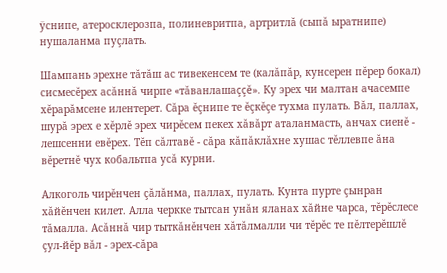ÿснипе, атеросклерозпа, полиневритпа, артритлă (сыпă ыратнипе) нушаланма пуçлать.

Шампань эрехне тăтăш ас тивекенсем те (калăпăр, кунсерен пĕрер бокал) сисмесĕрех асăннă чирпе «тăванлашаççĕ». Ку эрех чи малтан ачасемпе хĕрарăмсене илентерет. Сăра ĕçнипе те ĕçкĕçе тухма пулать. Вăл, паллах, шурă эрех е хĕрлĕ эрех чирĕсем пекех хăвăрт аталанмасть, анчах сиенĕ - лешсенни евĕрех. Тĕп сăлтавĕ - сăра кăпăклăхне хушас тĕллевпе ăна вĕретнĕ чух кобальтпа усă курни.

Алкоголь чирĕнчен çăлăнма, паллах, пулать. Кунта пурте çынран хăйĕнчен килет. Алла черкке тытсан унăн яланах хăйне чарса, тĕрĕслесе тăмалла. Асăннă чир тыткăнĕнчен хăтăлмалли чи тĕрĕс те пĕлтерĕшлĕ çул-йĕр вăл - эрех-сăра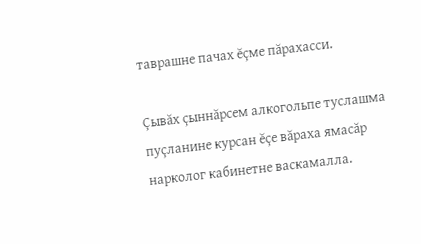таврашне пачах ĕçме пăрахасси.

Çывăх çыннăрсем алкогольпе туслашма пуçланине курсан ĕçе вăраха ямасăр нарколог кабинетне васкамалла.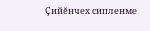Çийĕнчех сипленме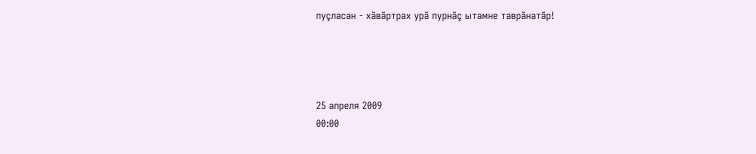пуçласан - хăвăртрах урă пурнăç ытамне таврăнатăр!




25 апреля 2009
00:00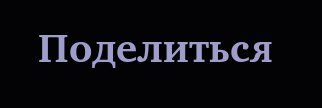Поделиться